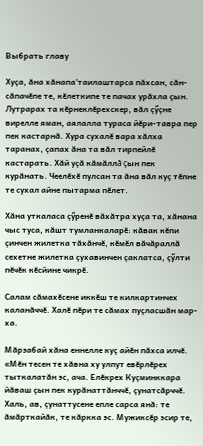Выбрать главу

Хуçа, ăна хăнапа'таилаштарса пăхсан, сăн-сăпачĕпе те, кĕлеткипе те пачах урăхла çын. Лутрарах та кĕрнеклĕрехскер, вăл çӳçне вирелле яман, аялалла тураса йĕри-тавра пер пек кастарнă. Хура сухалĕ вара хăлха таранах, çапах ăна та вăл тирпейлĕ кастарать. Хăй уçă кăмăллă çын пек курăнать. Чеелĕхĕ пулсан та ăна вăл куç тĕпне те сухал айне пытарма пĕлет.

Хăна уткаласа çӳренĕ вăхăтра хуçа та, хăнана чыс туса, кăшт тумланкаларĕ: кăвак кĕпи çинчен жилетка тăхăнчĕ, кĕмĕл вăчăраллă сехетне жилетка çухавинчен çаклатса, çӳлти пĕчĕк кĕсйине чикрĕ.

Салам сăмахĕсене иккĕш те килкартинчех каланăччĕ. Халĕ пĕри те сăмах пуçласшăн мар-ха.

Мăрзабай хăна еннелле куç айĕн пăхса илчĕ. «Мĕн тесен те хăвна ху улпут евĕрлĕрех тыткалатăн эс, ача. Елĕкрех Куçминккара йăваш çын пек курăнаттăнччĕ, çунатсăрччĕ. Халь, ав, çунаттусене епле сарса янă: те ăмăрткайăк, те кăркка эс. Мужиксĕр эсир те,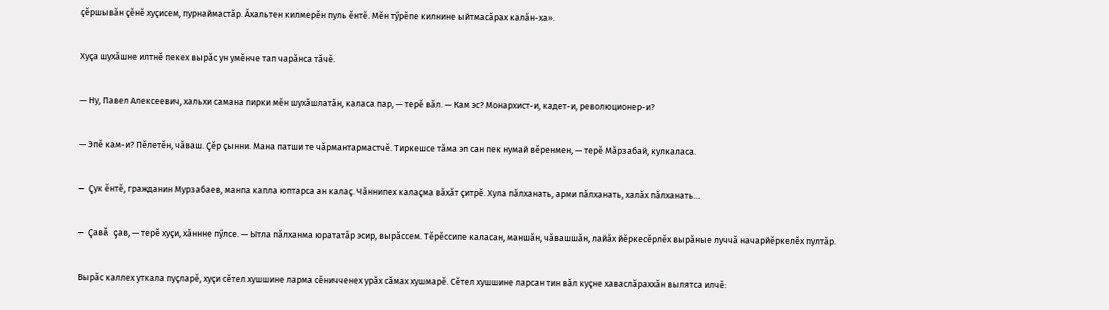çĕршывăн çĕнĕ хуçисем, пурнаймастăр. Ăхальтен килмерĕн пуль ĕнтĕ. Мĕн тӳрĕпе килнине ыйтмасăрах калăн-ха».

Хуçа шухăшне илтнĕ пекех вырăс ун умĕнче тап чарăнса тăчĕ.

— Ну, Павел Алексеевич, хальхи самана пирки мĕн шухăшлатăн, каласа пар, — терĕ вăл. — Кам эс? Монархист-и, кадет-и, революционер-и?

— Эпĕ кам-и? Пĕлетĕн, чăваш. Çĕр çынни. Мана патши те чăрмантармастчĕ. Тиркешсе тăма эп сан пек нумай вĕренмен, — терĕ Мăрзабай, кулкаласа.

— Çук ĕнтĕ, гражданин Мурзабаев, манпа капла юптарса ан калаç. Чăннипех калаçма вăхăт çитрĕ. Хула пăлханать, арми пăлханать, халăх пăлханать…

— Çавă çав, — терĕ хуçи, хăннне пӳлсе. — Ытла пăлханма юрататăр эсир, вырăссем. Тĕрĕссипе каласан, маншăн, чăвашшăн, лайăх йĕркесĕрлĕх вырăные луччă начарйĕркелĕх пултăр.

Вырăс каллех уткала пуçларĕ, хуçи сĕтел хушшине ларма сĕничченех урăх сăмах хушмарĕ. Сĕтел хушшине ларсан тин вăл куçне хаваслăраххăн вылятса илчĕ: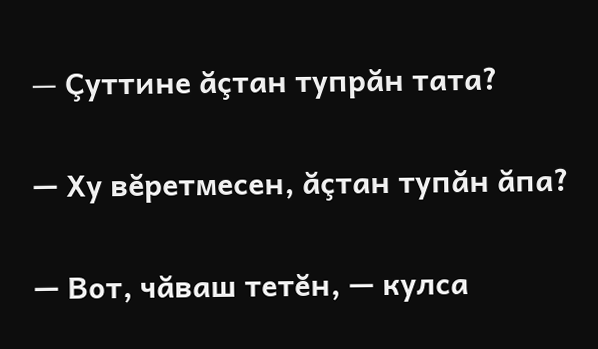— Çуттине ăçтан тупрăн тата?

— Ху вĕретмесен, ăçтан тупăн ăпа?

— Вот, чăваш тетĕн, — кулса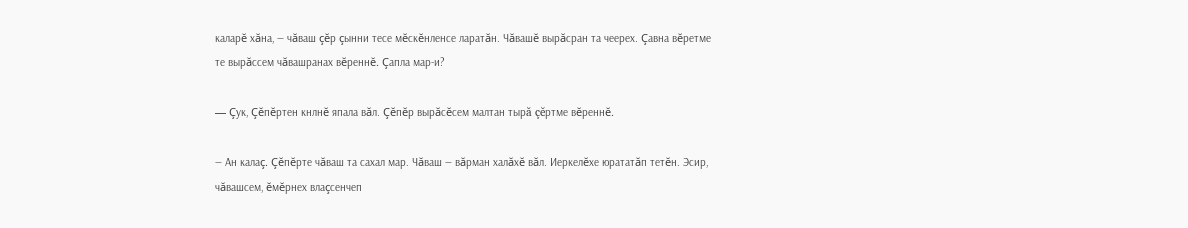каларĕ хăна, — чăваш çĕр çынни тесе мĕскĕнленсе ларатăн. Чăвашĕ вырăсран та чеерех. Çавна вĕретме те вырăссем чăвашранах вĕреннĕ. Çапла мар-и?

— Çук, Çĕпĕртен кнлнĕ япала вăл. Çĕпĕр вырăсĕсем малтан тырă çĕртме вĕреннĕ.

— Ан калаç. Çĕпĕрте чăваш та сахал мар. Чăваш — вăрман халăхĕ вăл. Иеркелĕхе юрататăп тетĕн. Эсир, чăвашсем, ĕмĕрнех влаçсенчеп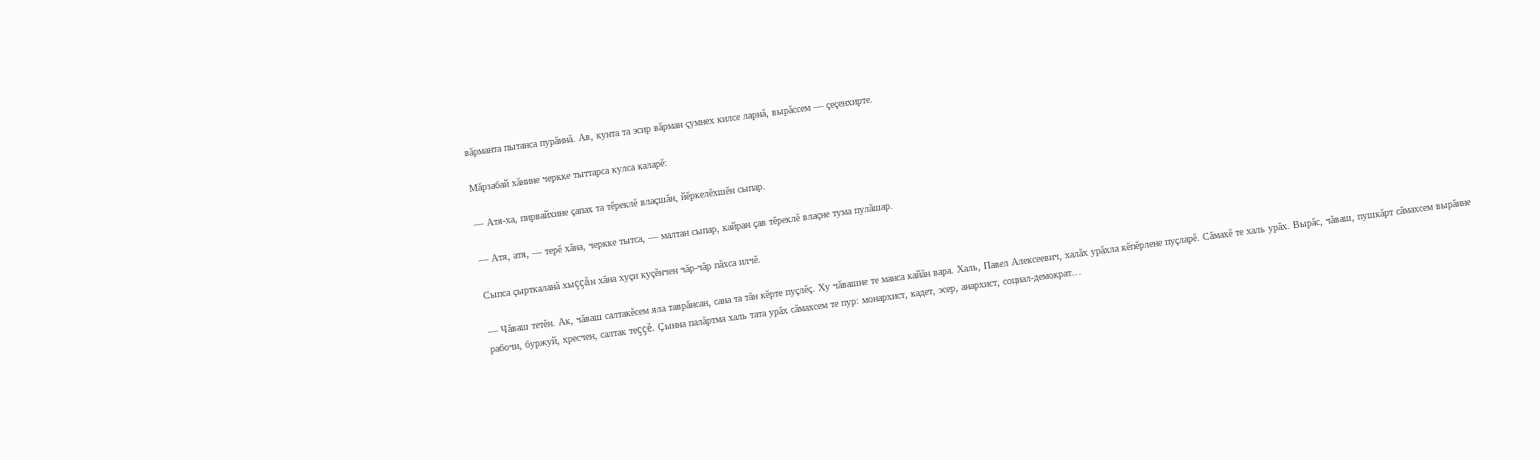вăрманта пытанса пурăннă. Ав, кунта та эсир вăрман çумнех килсе ларнă, вырăссем — çеçенхирте.

Мăрзабай хăнине черкке тыттарса кулса каларĕ:

— Атя-ха, пирвайхине çапах та тĕреклĕ влаçшăн, йĕркелĕхшĕн сыпар.

— Атя, атя, — терĕ хăна, черкке тытса, — малтан сыпар, кайран çав тĕреклĕ влаçне тума пулăшар.

Сыпса çырткаланă хыççăн хăна хуçи куçĕнчен чăр-чăр пăхса илчĕ.

— Чăваш тетĕн. Ак, чăваш салтакĕсем яла таврăнсан, сана та тăн кĕрте пуçлĕç. Ху чăвашне те манса кайăн вара. Халь, Павел Алексеевич, халăх урăхла кĕпĕрлене пуçларĕ. Сăмахĕ те халь урăх. Вырăс, чăваш, пушкăрт сăмахсем вырăнне рабочи, буржуй, хресчен, салтак теççĕ. Çынна палăртма халь тата урăх сăмахсем те пур: монархист, кадет, эсер, анархист, социал-демократ…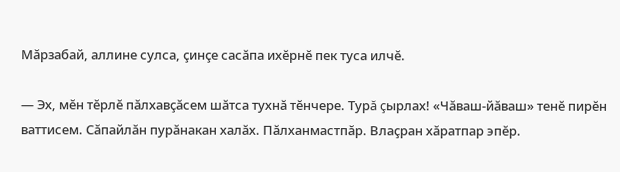Мăрзабай, аллине сулса, çинçе сасăпа ихĕрнĕ пек туса илчĕ.

— Эх, мĕн тĕрлĕ пăлхавçăсем шăтса тухнă тĕнчере. Турă çырлах! «Чăваш-йăваш» тенĕ пирĕн ваттисем. Сăпайлăн пурăнакан халăх. Пăлханмастпăр. Влаçран хăратпар эпĕр.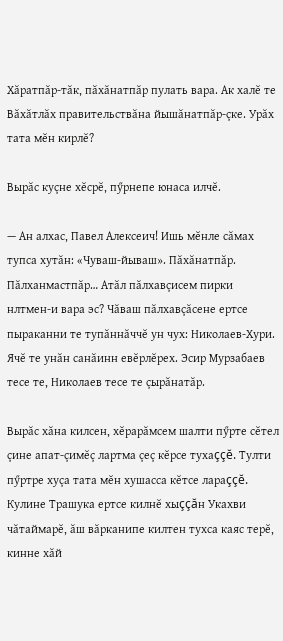Хăратпăр-тăк, пăхăнатпăр пулать вара. Ак халĕ те Вăхăтлăх правительствăна йышăнатпăр-çке. Урăх тата мĕн кирлĕ?

Вырăс куçне хĕсрĕ, пӳрнепе юнаса илчĕ.

— Ан алхас, Павел Алексеич! Ишь мĕнле сăмах тупса хутăн: «Чуваш-йываш». Пăхăнатпăр. Пăлханмастпăр… Атăл пăлхавçисем пирки нлтмен-и вара эс? Чăваш пăлхавçăсене ертсе пыраканни те тупăннăччĕ ун чух: Николаев-Хури. Ячĕ те унăн санăинн евĕрлĕрех. Эсир Мурзабаев тесе те, Николаев тесе те çырăнатăр.

Вырăс хăна килсен, хĕрарăмсем шалти пӳрте сĕтел çине апат-çимĕç лартма çеç кĕрсе тухаççĕ. Тулти пӳртре хуçа тата мĕн хушасса кĕтсе лараççĕ. Кулине Трашука ертсе килнĕ хыççăн Укахви чăтаймарĕ, ăш вăрканипе килтен тухса каяс терĕ, кинне хăй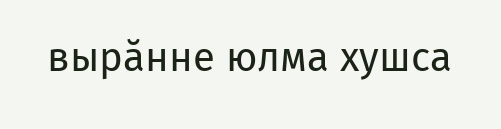вырăнне юлма хушса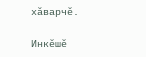хăварчĕ.

Инкĕшĕ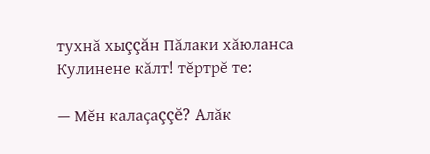тухнă хыççăн Пăлаки хăюланса Кулинене кăлт! тĕртрĕ те:

— Мĕн калаçаççĕ? Алăк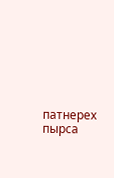патнерех пырса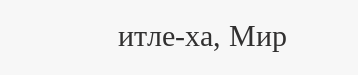итле-ха, Мир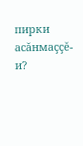пирки асăнмаççĕ-и?